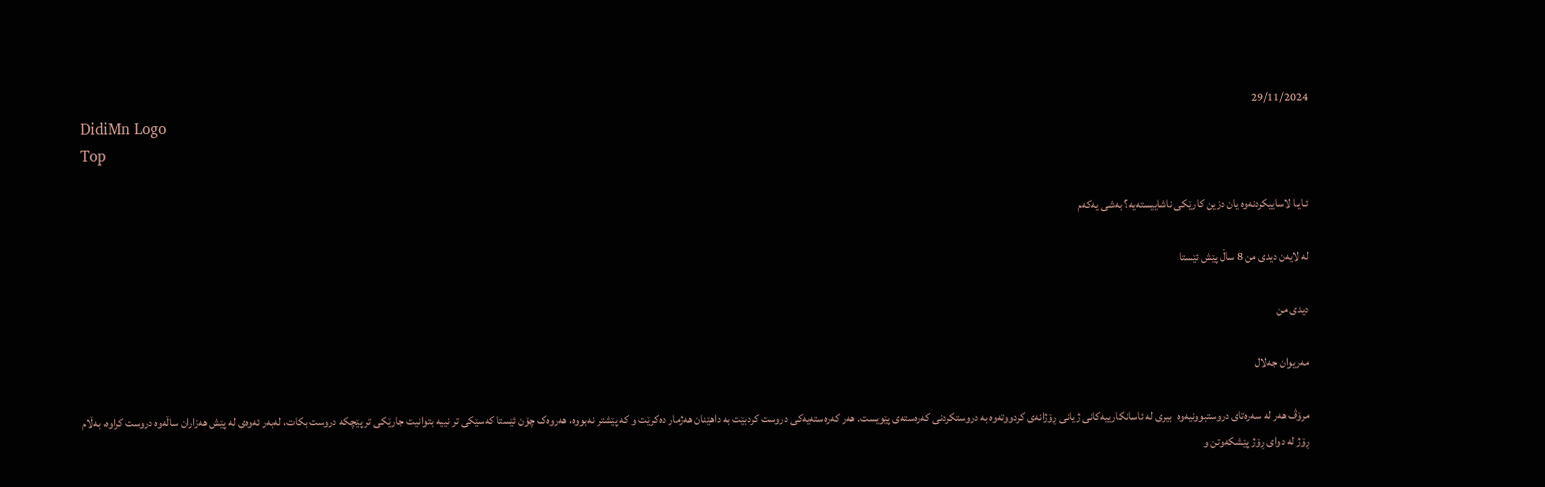29/11/2024
DidiMn Logo
Top

ئـایـا لاساییکردنەوە یان دزین کارێکی ناشاییستەیە؟ بەشی یەکەم

لە لایەن دیدی من 8 ساڵ پێش ئێستا

دیدی من

مەریوان جەلال

مرۆڤ هەر لە سەرەتای دروستبوونیەوە  بیری لە ئاسانکارییەکانی ژیانی ڕۆژانەی کردووتەوە بە دروستکردنی کەرەستەی پێویست. هەر کەرەستەیەکی دروست کردبێت بە داهێنان هەژمار دەکرێت و کە پێشتر نەبووە، هەروەک چۆن ئێستا کەسێکی تر نییە بتوانیت جارێکی تر پێچکە دروست بکات، لەبەر ئەوەی لە پێش هەزاران ساڵەوە دروست کراوە، بەڵام ڕۆژ لە دوای ڕۆژ پێشکەوتن و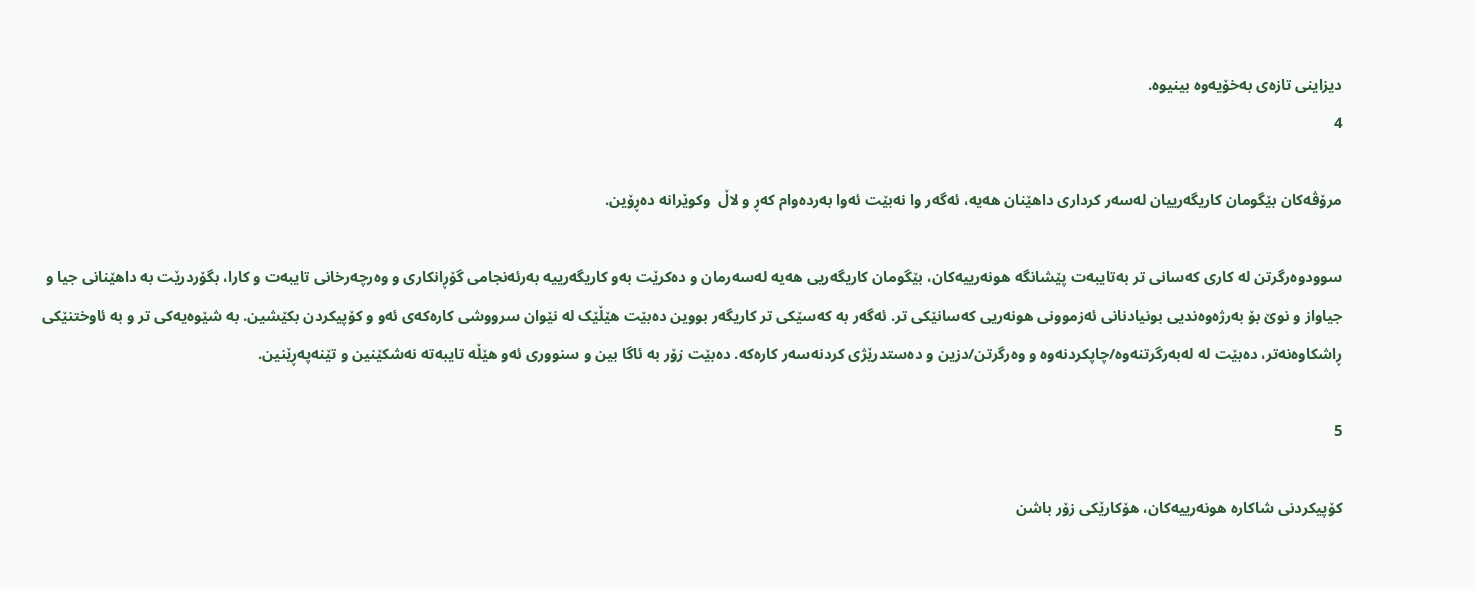دیزاینی تازەی بەخۆیەوە بینیوە.
4

مرۆڤەکان بێگومان کاریگەرییان لەسەر کرداری داهێنان هەیە، ئەگەر وا نەبێت ئەوا بەردەوام کەڕ و لاڵ  وکوێرانە دەڕۆین.

سوودوەرگرتن لە کاری کەسانی تر بەتایبەت پێشانگە هونەرییەکان، بێگومان کاریگەریی هەیە لەسەرمان و دەکرێت بەو کاریگەرییە بەرئەنجامی گۆڕانکاری و وەرچەرخانی تایبەت و کارا، بگۆردرێت بە داهێنانی جیا و جیاواز و نوێ‌ بۆ بەرژەوەندیی بونیادنانی ئەزموونی هونەریی کەسانێکی تر. ئەگەر بە کەسێکی تر کاریگەر بووین دەبێت هێڵێک لە نێوان سرووشی کارەکەی ئەو و کۆپیکردن بکێشین. بە شێوەیەکی تر و بە ئاوختنێکی ڕاشکاوەنەتر، دەبێت لە لەبەرگرتنەوە/چاپکردنەوە و وەرگرتن/دزین و دەستدرێژی کردنەسەر کارەکە. دەبێت زۆر بە ئاگا بین و سنووری ئەو هێڵە تایبەتە نەشکێنین و تێنەپەڕێنین.

5

کۆپیکردنی شاکارە هونەرییەکان، هۆکارێکی زۆر باشن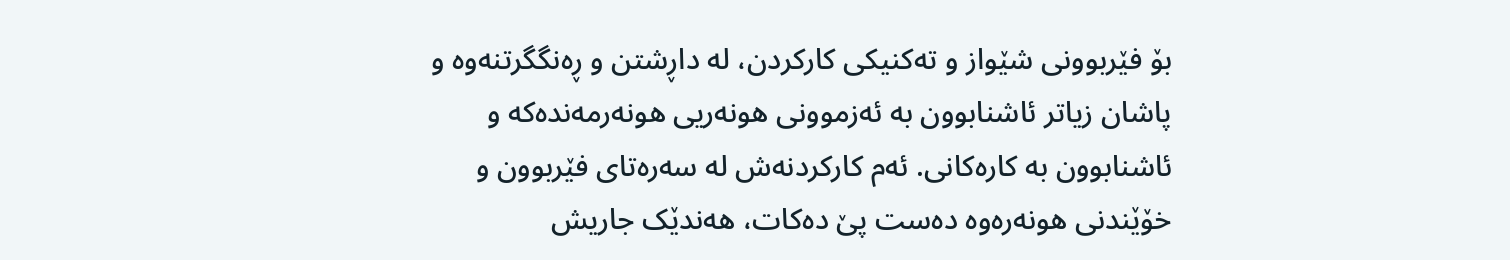بۆ فێربوونی شێواز و تەکنیکی کارکردن، لە داڕشتن و ڕەنگگرتنەوە و پاشان زیاتر ئاشنابوون بە ئەزموونی هونەریی هونەرمەندەکە و ئاشنابوون بە کارەکانی. ئەم کارکردنەش لە سەرەتای فێربوون و خۆێندنی هونەرەوە دەست پێ دەکات، هەندێک جاریش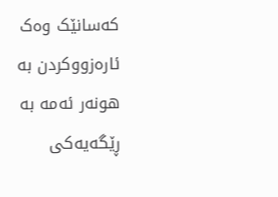کەسانێک وەک ئارەزووکردن بە هونەر ئەمە بە ڕێگەیەکی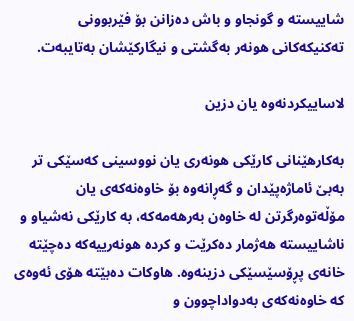شاییستە و گونجاو و باش دەزانن بۆ فێربوونی تەکنیکەکانی هونەر بەگشتی و نیگارکێشان بەتایبەت.

لاساییکردنەوە یان دزین

بەکارهێنانی کارێکی هونەری یان نووسینی کەسێکی تر بەبێ ئاماژەپێدان و گەڕانەوە بۆ خاوەنەکەی یان مۆڵەتوەرگرتن لە خاوەن بەرهەمەکە، بە کارێکی نەشیاو و ناشاییستە هەژمار دەکرێت و کردە هونەرییەکە دەچێتە خانەی پڕۆسێسێکی دزینەوە. هاوکات دەبێتە هۆی ئەوەی کە خاوەنەکەی بەدواداچوون و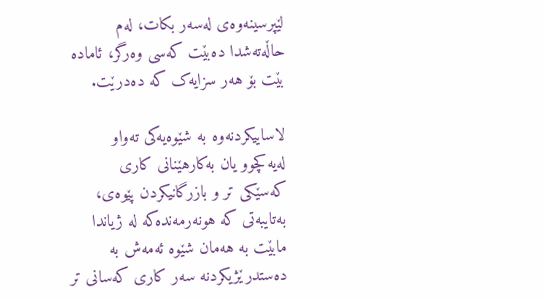لێپرسینەوەی لەسەر بکات، لەم حاڵەتەشدا دەبێت کەسی وەرگر، ئامادە بێت بۆ هەر سزایەک کە دەدرێت.

لاساییکردنەوە بە شێوەیەکی تەواو لەیەکچوو یان بەکارهێنانی کاری کەسێکی تر و بازرگانیکردن پێوەی، بەتایبەتی کە هونەرمەندەکە لە ژیاندا مابێت بە هەمان شێوە ئەمەش بە دەستدرێژیکردنە سەر کاری کەسانی تر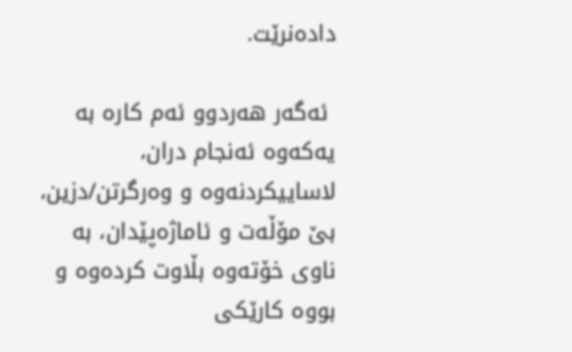دادەنرێت.

 ئەگەر هەردوو ئەم کارە بە یەکەوە ئەنجام دران، لاساییکردنەوە و وەرگرتن/دزین، بێ مۆڵەت و ئاماژەپێدان، بە ناوی خۆتەوە بڵاوت کردەوە و بووە کارێکی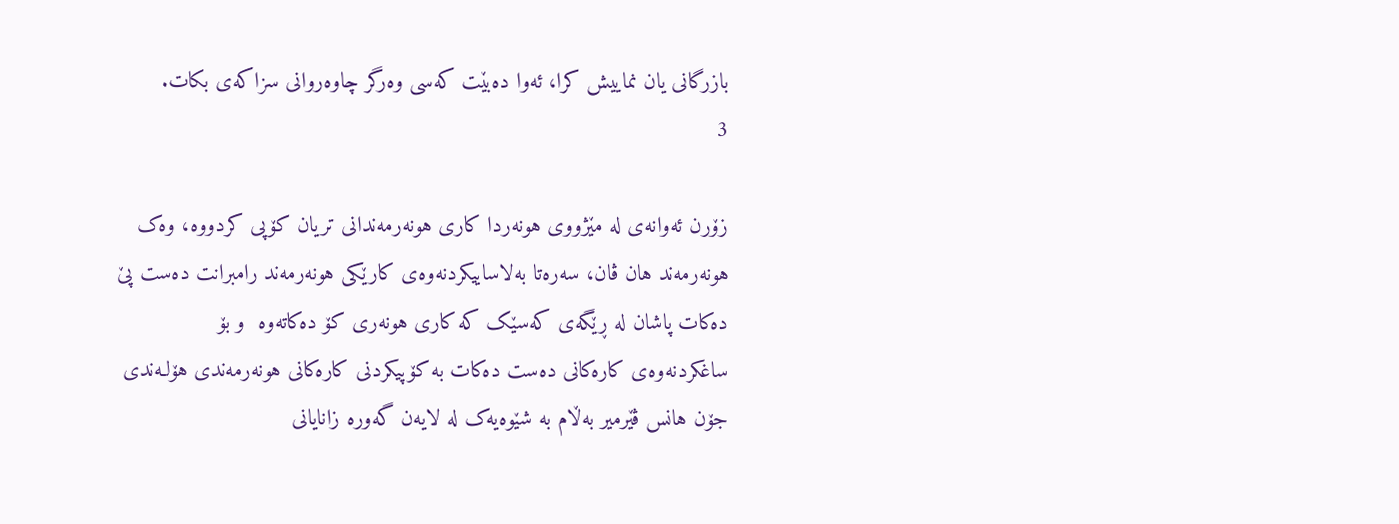بازرگانی یان نماییش کرا، ئەوا دەبێت کەسی وەرگر چاوەروانی سزاکەی بکات.
3

زۆرن ئەوانەی لە مێژووی هونەردا کاری هونەرمەندانی تریان کۆپی کردووە، وەک هونەرمەند هان ڤان، سەرەتا بەلاساییکردنەوەی کارێکی هونەرمەند رامبرانت دەست پێ دەکات پاشان لە ڕێگەی کەسێک کە کاری هونەری کۆ دەکاتەوە  و بۆ ساغکردنەوەی کارەکانی دەست دەکات بە کۆپیکردنی کارەکانی هونەرمەندی هۆلـەندی جۆن هانس ڤێرمیر بەڵام بە شێوەیەک لە لایەن گەورە زانایانی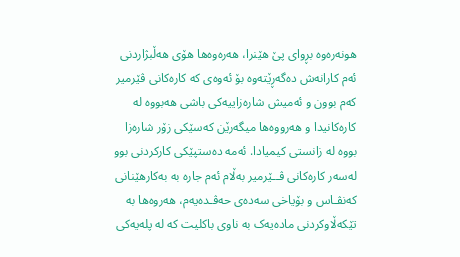هونەرەوە بڕوای پێ هێنرا، هەرەوەها هۆی هەڵبژاردنی ئەم کارانەش دەگەڕێتەوە بۆ ئەوەی کە کارەکانی ڤێرمیر کەم بوون و ئەمیش شارەزاییەکی باشی هەبووە لە کارەکانیدا و هەرووەها میگەرێن کەسێکی زۆر شارەزا بووە لە زانستی کیمیادا. ئەمە دەستپێکی کارکردنی بوو لەسەر کارەکانی ڤــێرمیر بەڵام ئەم جارە بە بەکارهێنانی
کەنڤـاس و بۆیاخی سەدەی حەڤـدەیەم، هەروەها بە تێکەڵاوکردنی مادەیەک بە ناوی باکلیت کە لە پلەیەکی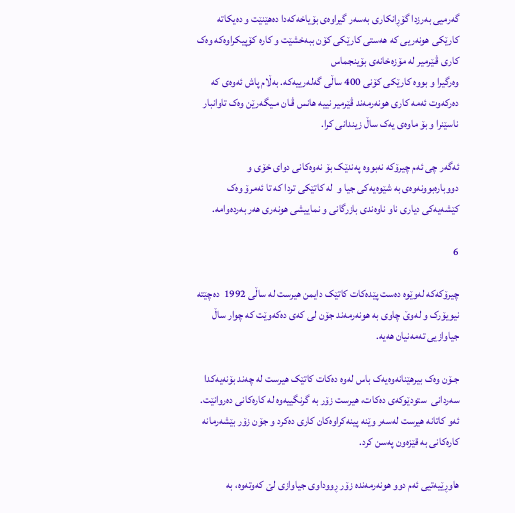گەرمیی بەرزدا گۆڕانکاری بەسەر گیراوەی بۆیاخەکەدا دەهێنێت و دەیکاتە کارێکی هونەریی کە هەستی کارێکی کۆن ببەخشێت و کارە کۆپیکراوەکە وەک کاری ڤـێرمیر لە مۆزەخانەی بۆینجماس
وەرگیرا و بووە کارێکی کۆنی 400 ساڵی گەلەرییەکە. بەڵام پاش ئەوەی کە دەرکەوت ئەمە کاری هونەرمەند ڤێرمیر نییە هانس ڤـان مـیگەرێن وەک تاوانبار ناسێنرا و بۆ ماوەی یەک ساڵ زیندانی کرا.

ئەگەر چی ئەم چیرۆکە نەبووە پەندێک بۆ نەوەکانی دوای خۆی و دووبارەبوونەوەی بە شێوەیەکی جیا و  لە کاتێکی تردا کە تا ئەمرۆ وەک کێشەیەکی دیاری ناو ناوەندی بازرگانی و نماییشی هونەری هەر بەردەوامە.

6

چیرۆکەکە لەوێوە دەست پێدەکات کاتێک دایمن هیرست لە ساڵی 1992  دەچێتە نیویۆرک و لەوێ چاوی بە هونەرمەند جۆن لی کەی دەکەوێت کە چوار ساڵ جیاوازیی تەمەنیان هەیە.

جـۆن وەک بیرهێنانەوەیەک باس لەوە دەکات کاتێک هیرست لە چەند بۆنەیەکدا سەردانی  ستودێوکەی دەکات، هیرست زۆر بە گرنگییەوە لە کارەکانی دەروانێت. ئەو کاتانە هیرست لەسەر وێنە پینەکراوەکان کاری دەکرد و جۆن زۆر بێشەرمانە کارەکانی بە قێزەون پەسن کرد.

هاوڕێیەتیی ئەم دوو هونەرمەندە زۆر ڕووداوی جیاوازی لێ کەوتەوە، بە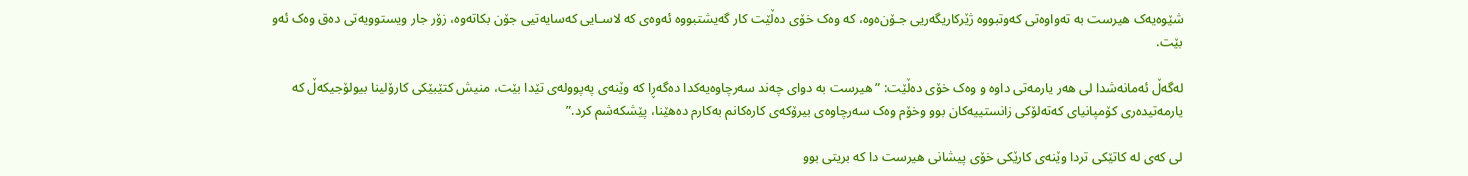شێوەیەک هیرست بە تەواوەتی کەوتبووە ژێرکاریگەریی جـۆن‌ەوە، کە وەک خۆی دەڵێت کار گەیشتبووە ئەوەی کە لاسـایی کەسایەتیی جۆن بکاتەوە، زۆر جار ویستوویەتی دەق وەک ئەو بێت.

لەگەڵ ئەمانەشدا لی هەر یارمەتی داوە و وەک خۆی دەڵێت: ”هیرست بە دوای چەند سەرچاوەیەکدا دەگەڕا کە وێنەی پەپوولەی تێدا بێت، منیش کتێبێکی کارۆلینا بیولۆجیکەڵ کە یارمەتیدەری کۆمپانیای کەتەلۆکی زانستییەکان بوو وخۆم وەک سەرچاوەی بیرۆکەی کارەکانم بەکارم دەهێنا، پێشکەشم کرد.”

لی کەی لە کاتێکی تردا وێنەی کارێکی خۆی پیشانی هیرست دا کە بریتی بوو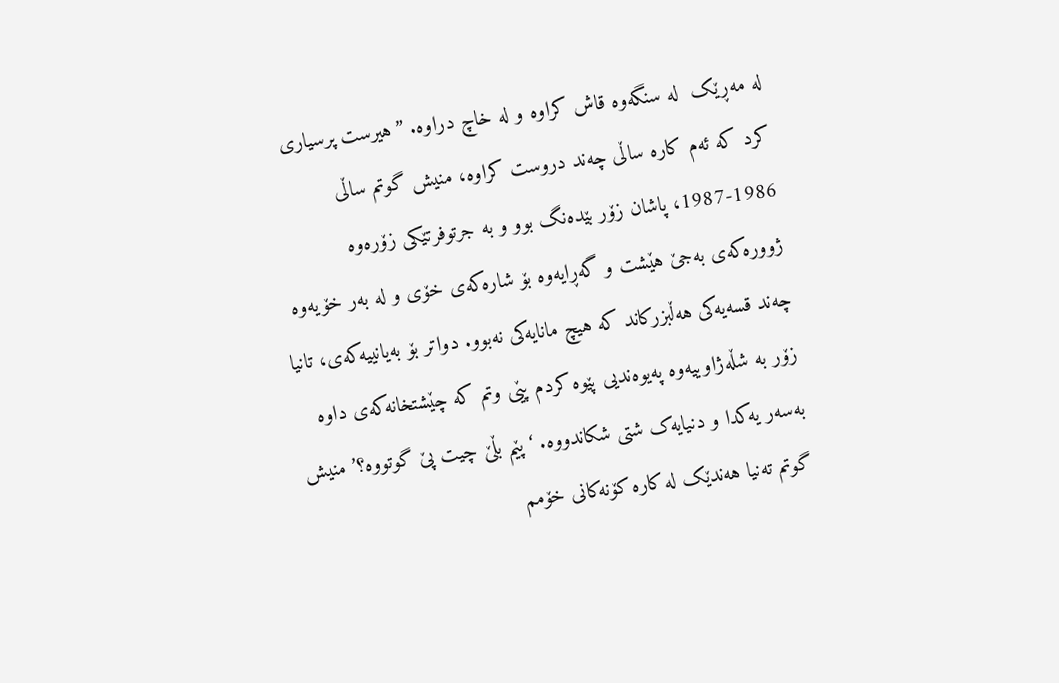لە مەڕێک  لە سنگەوە قاش کراوە و لە خاچ دراوە. ”هیرست پرسیاری کرد کە ئەم کارە ساڵی چەند دروست کراوە، منیش گوتم ساڵی 1986-1987، پاشان زۆر بێدەنگ بوو و بە جرتوفرتێکی زۆرەوە ژوورەکەی بەجێ هێشت و گەڕایەوە بۆ شارەکەی خۆی و لە بەر خۆیەوە چەند قسەیەکی هەڵبزرکاند کە هیچ مانایەکی نەبوو. دواتر بۆ بەیانییەکەی، تانیا زۆر بە شڵەژاوییەوە پەیوەندیی پێوە کردم پێی وتم کە چێشتخانەکەی داوە بەسەر یەکدا و دنیایەک شتی شکاندووە. ‘پێم بڵێ چیت پێ گوتووە؟’ منیش گوتم تەنیا هەندێک لە کارە کۆنەکانی خۆمم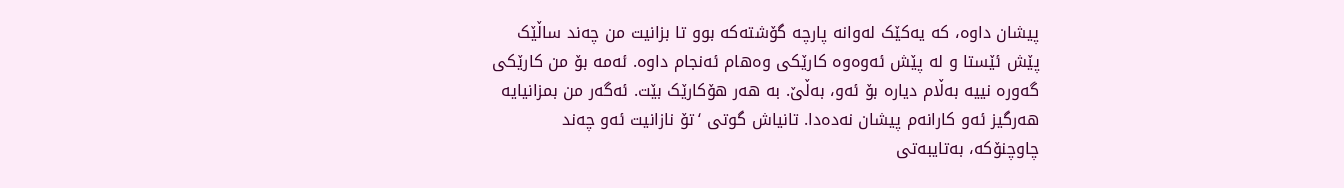پیشان داوە، کە یەکێک لەوانە پارچە گۆشتەکە بوو تا بزانیت من چەند ساڵێک پێش ئێستا و لە پێش ئەوەوە کارێکی وەهام ئەنجام داوە. ئەمە بۆ من کارێکی گەورە نییە بەڵام دیارە بۆ ئەو، بەڵێ. بە هەر هۆکارێک بێت. ئەگەر من بمزانیایە هەرگیز ئەو کارانەم پیشان نەدەدا. تانیاش گوتی ‘تۆ نازانیت ئەو چەند چاوچنۆکە، بەتایبەتی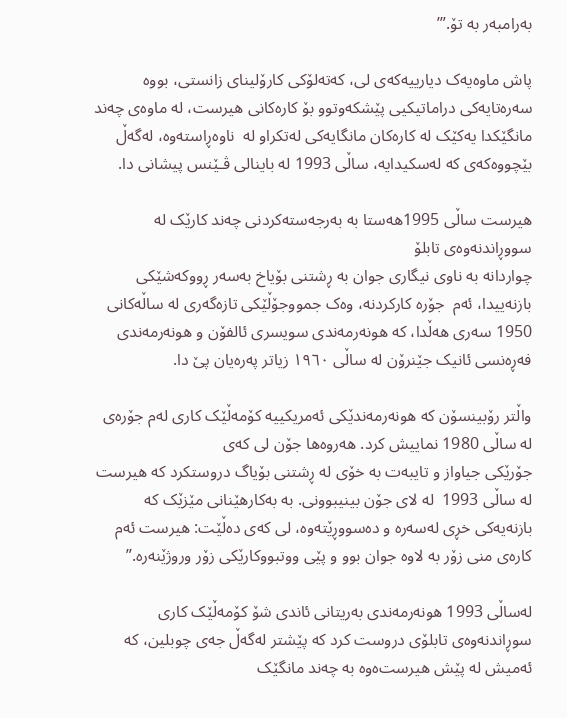بەرامبەر بە تۆ.”’

پاش ماوەیەک دیارییەکەی لی، کەتەلۆکی کارۆلینای زانستی، بووە سەرەتایەکی دراماتیکیی پێشکەوتوو بۆ کارەکانی هیرست، لە ماوەی چەند مانگێکدا یەکێک لە کارەکان مانگایەکی لەتکراو لە  ناوەڕاستەوە، لەگەڵ بێچووەکەی کە لەسکیدایە، ساڵی 1993 لە باینالی ڤـێنس پیشانی دا.

هیرست ساڵی 1995هەستا بە بەرجەستەکردنی چەند کارێک لە سووڕاندنەوەی تابلۆ
چواردانە بە ناوی نیگاری جوان بە ڕشتنی بۆیاخ بەسەر ڕووکەشێکی بازنەییدا، ئەم  جۆرە کارکردنە، وەک جمووجۆڵێکی تازەگەری لە ساڵەکانی 1950 سەری هەڵدا، کە هونەرمەندی سویسری ئالفۆن و هونەرمەندی فەڕەنسی ئانیک جێنرۆن لە ساڵی ١٩٦٠ زیاتر پەرەیان پێ دا.

واڵتر رۆبینسۆن کە هونەرمەندێکی ئەمریکییە کۆمەڵێک کاری لەم جۆرەی لە ساڵی 1980 نماییش کرد. هەروەها جۆن لی کەی
جۆرێکی جیاواز و تایبەت بە خۆی لە ڕشتنی بۆیاگ دروستکرد کە هیرست لە ساڵی 1993  لە لای جۆن بینیبوونی. بە بەکارهێنانی مێزێک کە بازنەیەکی خڕی لەسەرە و دەسووڕێتەوە، لی کەی دەڵێت: هیرست ئەم کارەی منی زۆر بە لاوە جوان بوو و پێی ووتبووکارێکی زۆر وروژێنەرە.”

لەساڵی 1993 هونەرمەندی بەریتانی ئاندی شۆ کۆمەڵێک کاری سوڕاندنەوەی تابلۆی دروست کرد کە پێشتر لەگەڵ جەی چوبلین، کە ئەمیش لە پێش هیرست‌ەوە بە چەند مانگێک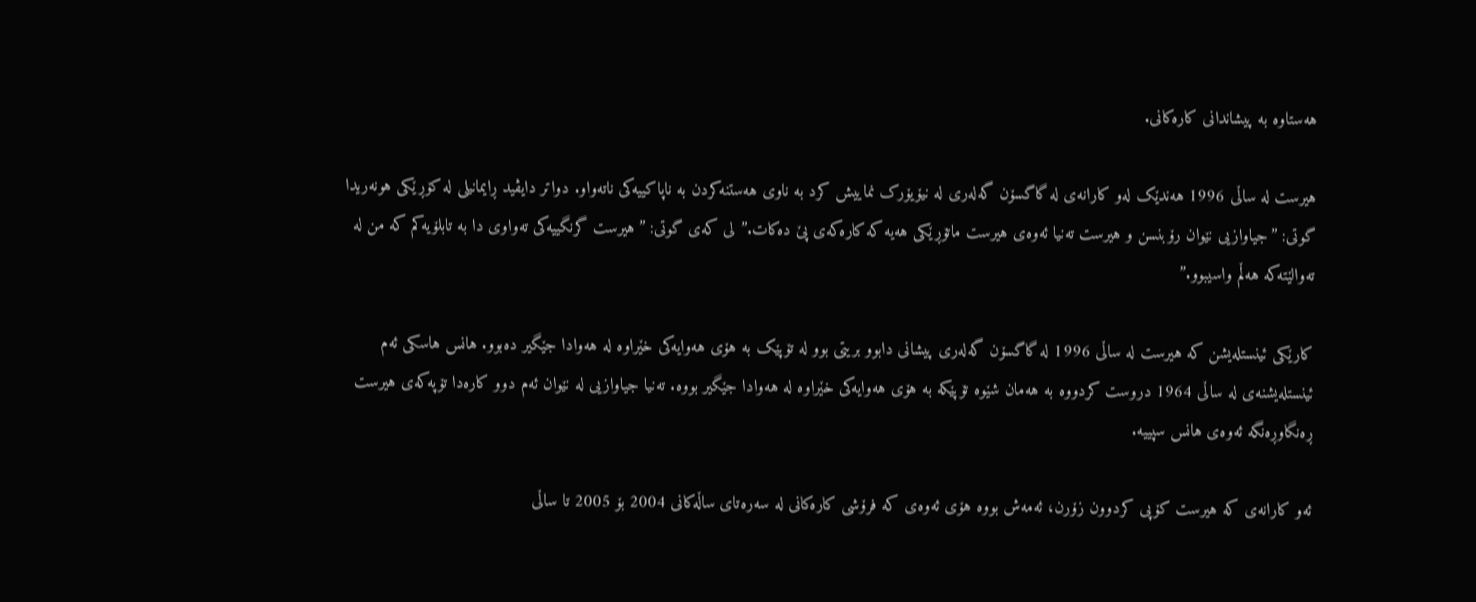هەستاوە بە پیشاندانی کارەکانی.

هیرست لە ساڵی 1996 هەندێک لەو کارانەی لە گاگسۆن گەلەری لە نیۆیۆرک نماییش کرد بە ناوی هەستنەکردن بە ناپاکییەکی ناتەواو. دواتر دایڤید ڕایمانیلی لە کۆڕێکی هونەریدا گوتی: ”جیاوازیی نێوان رۆبنسن و هیرست تەنیا ئەوەی هیرست ماتۆڕێکی هەیە کە کارەکەی پێ دەکات.” لی کەی گوتی: ”هیرست گرنگییەکی تەواوی دا بە تابلۆیەکم کە من لە تەوالێتەکە هەڵم واسیبوو.”

کارێکی ئینستلەیشن کە هیرست لە ساڵی 1996 لە گاگسۆن گەلەری پیشانی دابوو بریتی بوو لە تۆپێک بە هۆی هەوایەکی خێراوە لە هەوادا جێگیر دەبوو. هانس هاسکی ئەم ئینستلەیشنەی لە ساڵی 1964 دروست کردووە بە هەمان شێوە تۆپێکە بە هۆی هەوایەکی خێراوە لە هەوادا جێگیر بووە. تەنیا جیاوازیی لە نێوان ئەم دوو کارەدا تۆپەکەی هیرست ڕەنگاوڕەنگە ئەوەی هانس سپییە.

ئەو کارانەی کە هیرست کۆپی کردوون زۆرن، ئەمەش بووە هۆی ئەوەی کە فرۆشی کارەکانی لە سەرەتای ساڵەکانی 2004 بۆ 2005 تا ساڵی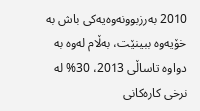2010 بەرزبوونەوەیەکی باش بە خۆیەوە ببینێت، بەڵام لەوە بە دواوە تاساڵی 2013، 30% لە نرخی کارەکانی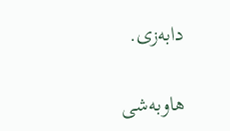دابەزی.

هاوبەشی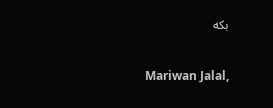بکە

Mariwan Jalal,